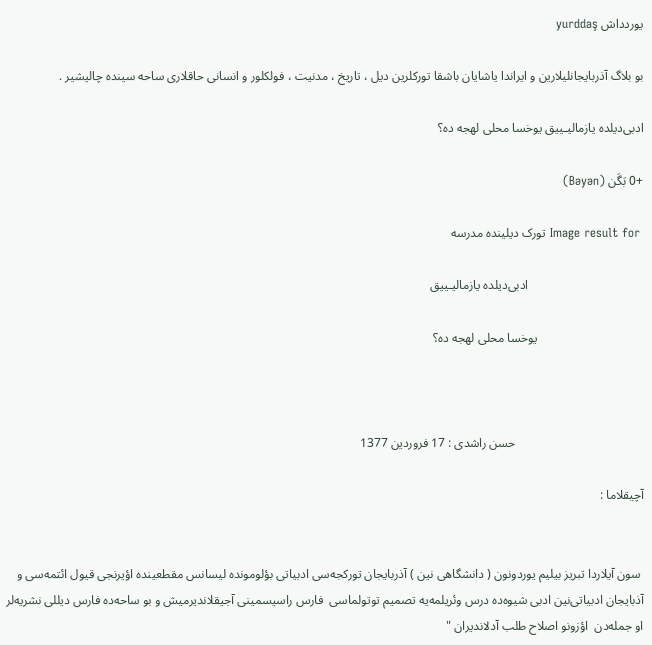یوردداش yurddaş

بو بلاگ آذربایجانلیلارین و ایراندا یاشایان باشقا تورکلرین دیل ، تاریخ ، مدنیت ، فولکلور و انسانی حاقلاری ساحه سینده چالیشیر .

ادبی‌دیلده یازمالیـییق یوخسا محلی لهجه ده؟

+0 بَگَن (Bəyən)

 Image result for تورک دیلینده مدرسه

                                     ادبی‌دیلده یازمالیـییق

                                  یوخسا محلی لهجه ده؟



                                         حسن راشدی : 17 فروردین 1377

آچیقلاما :


 سون آیلاردا تبریز بیلیم یوردونون ( دانشگاهی نین ) آذربایجان تورکجه‌سی ادبیاتی بؤلومونده لیسانس مقطعینده اؤیرنجی قیول ائتمه‌سی و آذبایجان ادبیاتی‌نین ادبی شیوه‌ده درس وئریلمه‌یه تصمیم توتولماسی  فارس راسیسمینی آجیقلاندیرمیش و بو ساحه‌ده فارس دیللی نشریه‌لر او جمله‌دن  اؤزونو اصلاح طلب آدلاندیران "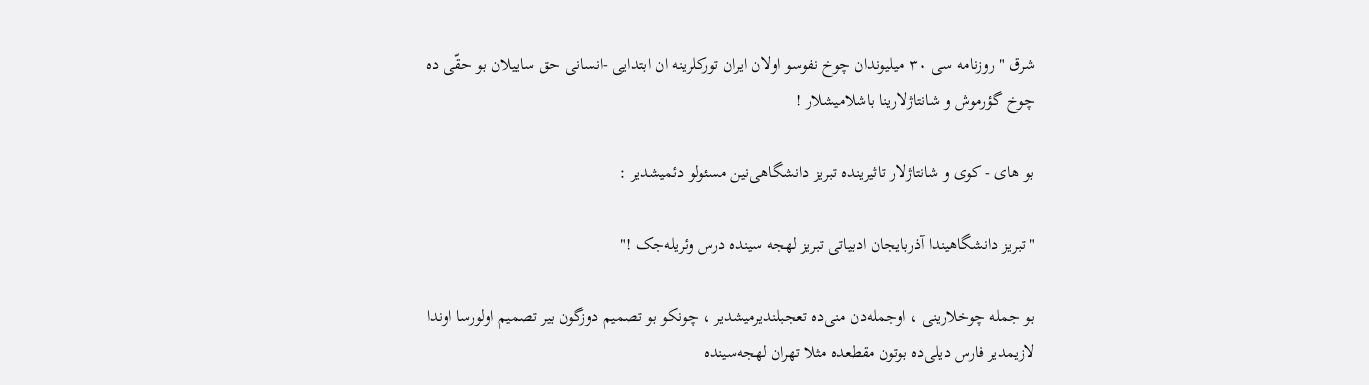شرق " روزنامه سی ۳۰ میلیوندان چوخ نفوسو اولان ایران تورکلرینه ان ابتدایی -انسانی حق ساییلان بو حقّی ده چوخ گؤرموش و شانتاژلارینا باشلامیشلار !

بو های - کوی و شانتاژلار تاثیرینده تبریز دانشگاهی‌نین مسئولو دئمیشدیر :

"تبریز دانشگاهیندا آذربایجان ادبیاتی تبریز لهجه سینده درس وئریله‌جک !"

بو جمله چوخلارینی ، اوجمله‌دن منی‌ده تعجبلندیرمیشدیر ، چونکو بو تصمیم دوزگون بیر تصمیم اولورسا اوندا لازیمدیر فارس دیلی‌ده بوتون مقطعده مثلا تهران لهجه‌سینده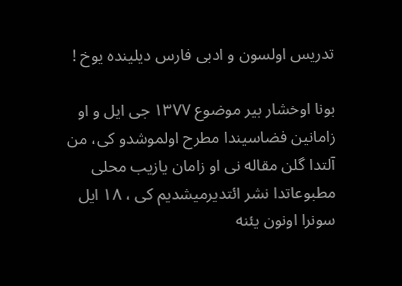تدریس اولسون و ادبی فارس دیلینده یوخ !

بونا اوخشار بیر موضوع ۱۳۷۷ جی ایل و او زامانین فضاسیندا مطرح اولموشدو کی، من آلتدا گلن مقاله نی او زامان یازیب محلی مطبوعاتدا نشر ائتدیرمیشدیم کی ، ۱۸ ایل سونرا اونون یئنه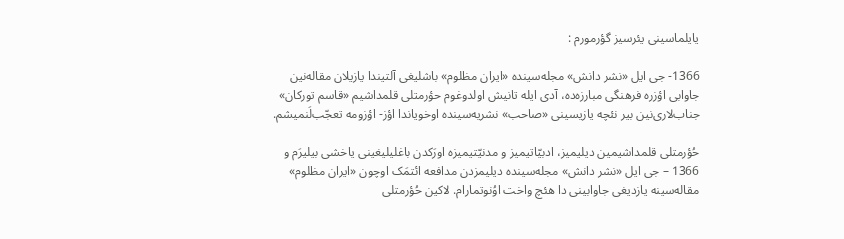یایلماسینی یئرسیز گؤرمورم :

1366- جی ایل «نشر دانش» مجله‌سینده «ایران مظلوم» باشلیغی آلتیندا یازیلان مقاله‌نین جاوابی اؤزره فرهنگی مبارزه‌ده، آدی ایله تانیش اولدوغوم حؤرمتلی قلمداشیم «قاسم تورکان» جناب‌لاری‌نین بیر نئچه یازیسینی «صاحب» نشریه‌سینده اوخویاندا اؤز- اؤزومه تعجّب‌لَنمیشم.

حُؤرمتلی قلمداشیمین‌ دیلیمیز، ادبیّاتیمیز و مدنیّتیمیزه اورَکدن باغلیلیغینی یاخشی بیلیرَم و 1366 – جی ایل «نشر دانش» مجله‌سینده‌ دیلیمزدن مدافعه ائتمَک اوچون «ایران مظلوم» مقاله‌سینه یازدیغی جاوابینی دا هئچ واخت اوُنوتمارام. لاکین حُؤرمتلی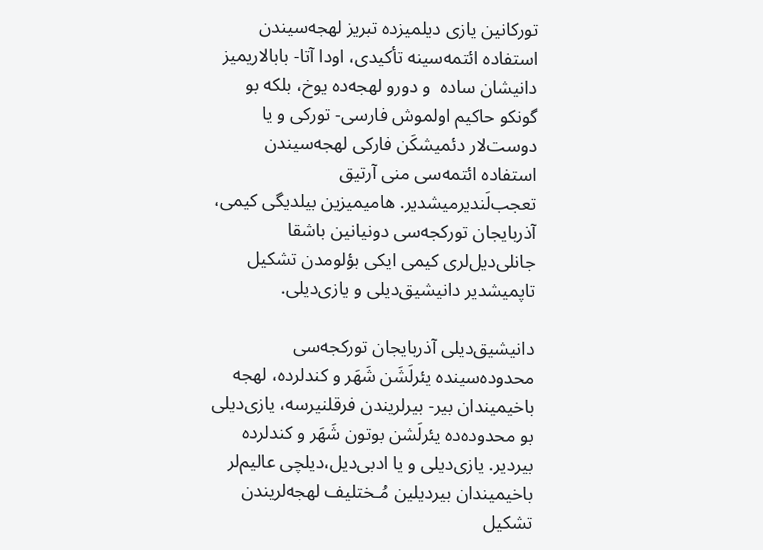تورکانین یازی‌ دیلمیزده تبریز لهجه‌سیندن استفاده ائتمه‌سینه تأکیدی، اودا آتا- بابالاریمیز دانیشان ساده  و دورو لهجه‌ده یوخ، بلکه بو گونکو حاکیم اولموش فارسی- تورکی و یا دوست‌لار دئمیشکَن فارکی لهجه‌سیندن استفاده ائتمه‌سی منی آرتیق تعجب‌لَندیرمیشدیر. هامیمیزین بیلدیگی کیمی، آذربایجان تورکجه‌سی دونیانین باشقا جانلی‌دیل‌لری کیمی ایکی بؤلومدن تشکیل تاپمیشدیر دانیشیق‌دیلی و یازی‌دیلی.

دانیشیق‌دیلی آذربایجان تورکجه‌سی محدوده‌سینده یئرلَشَن شَهَر و کندلرده، لهجه باخیمیندان بیر- بیرلریندن فرقلنیرسه، یازی‌دیلی بو محدوده‌ده یئرلَشن بوتون شَهَر و کندلرده بیر‌دیر. یازی‌دیلی و یا ادبی‌دیل،‌دیلچی عالیم‌لر باخیمیندان بیر‌دیلین مُـختلیف لهجه‌لریندن تشکیل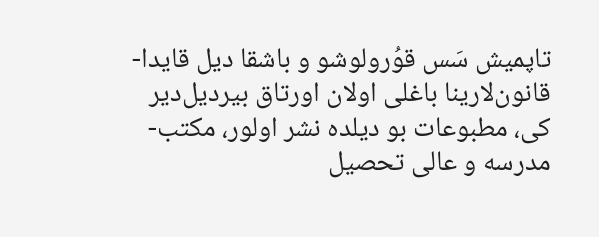تاپمیش سَس قوُرولوشو و باشقا ‌دیل قایدا- قانون‌لارینا باغلی اولان اورتاق بیر‌دیل‌دیر کی، مطبوعات بو ‌دیلده نشر اولور، مکتب- مدرسه و عالی تحصیل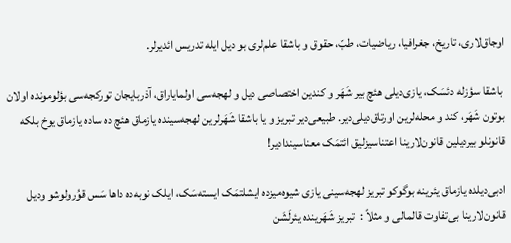اوجاق‌لاری، تاریخ، جغرافیا، ریاضیات، طبّ، حقوق و باشقا علم‌لری بو‌ دیل ایله تدریس ائدیرلر.

 باشقا سؤزله دئسَک، یازی‌دیلی هئچ بیر شَهَر و کندین اختصاصی‌ دیل و لهجه‌سی اولمایاراق، آذربایجان تورکجه‌سی بؤلومونده اولان بوتون شَهَر، کند و محله‌لرین اورتاق‌دیلی‌دیر. طبیعی‌دیر تبریز و یا باشقا شَهَرلرین لهجه‌سینده یازماق هئچ ده ساده یازماق یوخ بلکه قانونلو بیر‌دیلین قانون‌لارینا اعتناسیزلیق ائتمَک معناسیندادیر!

ادبی‌دیلده یازماق یئرینه بوگوکو تبریز لهجه‌سینی یازی شیوه‌میزده ایشلتمَک ایسته‌سَک، ایلک نوبه‌ده داها سَس قوُرولوشو و‌دیل قانون‌لارینا بی‌تفاوت قالمالی و مثلاً :  تبریز شَهَرینده یئرلَشَن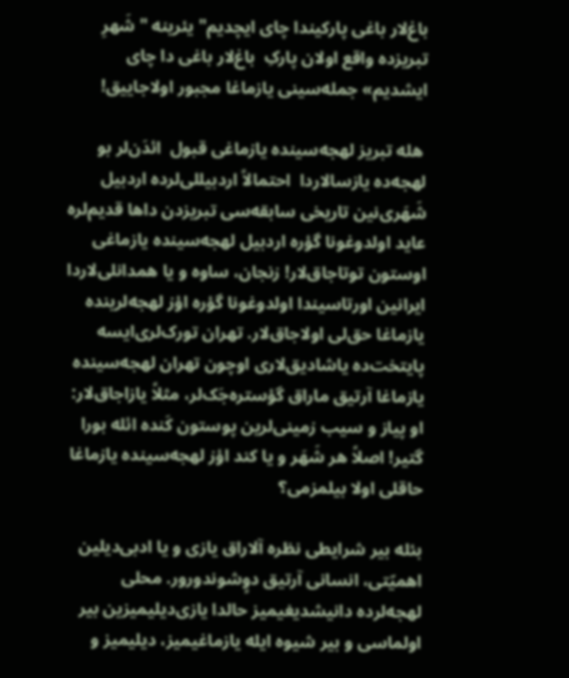باغ‌لار باغی پارکیندا چای ایچدیم" یئرینه " شَهرِ تبریزده واقع اولان پارکِ  باغ‌لار باغی دا چای ایشدیم» جمله‌‌سینی یازماغا مجبور اولاجاییق!

 هله تبریز لهجه‌سینده یازماغی قبول  ائدَ‌ن‌لر بو لهجه‌ده یازسالاردا  احتمالاً اردبیللی‌لرده اردبیل شَهَری‌نین تاریخی سابقه‌سی تبریزدن داها قدیم‌لره عاید اولدوغونا گؤره اردبیل لهجه‌سینده یازماغی اوستون توتاجاق‌لار! زنجان، ساوه و یا همدانلی‌لاردا ایرانین اورتاسیندا اولدوغونا گؤره اؤز لهجه‌‌لرینده یازماغا حق‌لی اولاجاق‌لار. تهران تورک‌لری‌ایسه پایتخت‌ده یاشادیق‌لاری اوچون تهران لهجه‌سینده یازماغا آرتیق ماراق گؤستره‌جَک‌لر، مثلاً یازاجاق‌لار: او پیاز و‌ سیب زمینی‌لرین پوستون کَنده ائله بورا گتیر! اصلاً هر شَهَر و یا کند اؤز لهجه‌سینده یازماغا حاقلی اولا بیلمزمی؟

بئله بیر شرایطی نظره آلاراق یازی و یا ادبی‌دیلین اهمیّتی، انسانی آرتیق دوٍشوندورور. محلی لهجه‌لرده دانیشدیغیمیز حالدا یازی‌دیلیمیزین بیر اولماسی و بیر شیوه ایله یازماغیمیز،‌ دیلیمیز و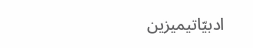ادبیّاتیمیزین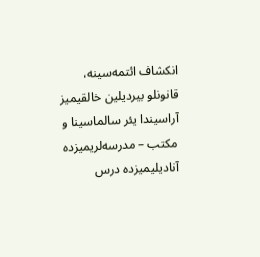انکشاف ائتمه‌سینه، قانونلو بیر‌دیلین خالقیمیز آراسیندا یئر سالماسینا و مکتب – مدرسه‌لریمیزده آنا‌دیلیمیزده درس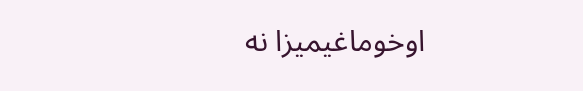اوخوماغیمیزا نه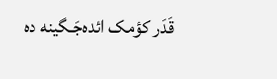قَدَر کؤمک ائده‌جَـگینه ‌ده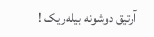آرتیق دوشونه بیله‌ریک !